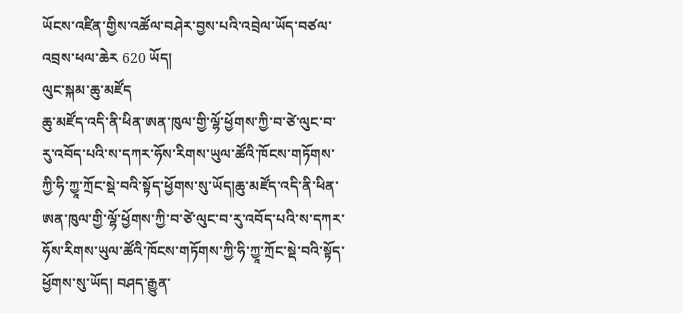ཡོངས་འཛིན་གྱིས་འཚོལ་བཤེར་བྱས་པའི་འབྲེལ་ཡོད་བཙལ་འབྲས་ཕལ་ཆེར 620 ཡོད།
ལུང་སྐམ་ཆུ་མཛོད
ཆུ་མཛོད་འདི་ནི་ཕིན་ཨན་ཁུལ་གྱི་ལྷོ་ཕྱོགས་ཀྱི་བ་ཙེ་ལུང་བ་རུ་འབོད་པའི་ས་དཀར་ཧོས་རིགས་ཡུལ་ཚོའི་ཁོངས་གཏོགས་ཀྱི་ཧི་ཀྱཱ་ཀྲོང་སྡེ་བའི་སྟོད་ཕྱོགས་སུ་ཡོད།ཆུ་མཛོད་འདི་ནི་ཕིན་ཨན་ཁུལ་གྱི་ལྷོ་ཕྱོགས་ཀྱི་བ་ཙེ་ལུང་བ་རུ་འབོད་པའི་ས་དཀར་ཧོས་རིགས་ཡུལ་ཚོའི་ཁོངས་གཏོགས་ཀྱི་ཧི་ཀྱཱ་ཀྲོང་སྡེ་བའི་སྟོད་ཕྱོགས་སུ་ཡོད། བཤད་རྒྱུན་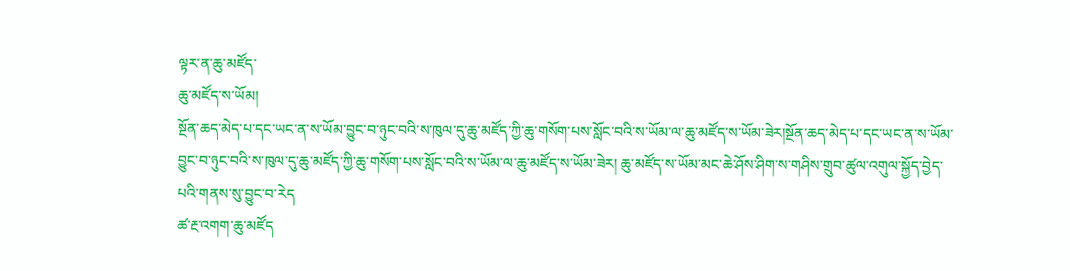ལྟར་ན་ཆུ་མཛོད་
ཆུ་མཛོད་ས་ཡོམ།
སྔོན་ཆད་མེད་པ་དང་ཡང་ན་ས་ཡོམ་བྱུང་བ་ཉུང་བའི་ས་ཁུལ་དུ་ཆུ་མཛོད་ཀྱི་ཆུ་གསོག་པས་སློང་བའི་ས་ཡོམ་ལ་ཆུ་མཛོད་ས་ཡོམ་ཟེར།སྔོན་ཆད་མེད་པ་དང་ཡང་ན་ས་ཡོམ་བྱུང་བ་ཉུང་བའི་ས་ཁུལ་དུ་ཆུ་མཛོད་ཀྱི་ཆུ་གསོག་པས་སློང་བའི་ས་ཡོམ་ལ་ཆུ་མཛོད་ས་ཡོམ་ཟེར། ཆུ་མཛོད་ས་ཡོམ་མང་ཆེ་ཤོས་ཤིག་ས་གཤིས་གྲུབ་ཚུལ་འགུལ་སྐྱོད་བྱེད་པའི་གནས་སུ་བྱུང་བ་རེད
ཚ་རྔ་འགག་ཆུ་མཛོད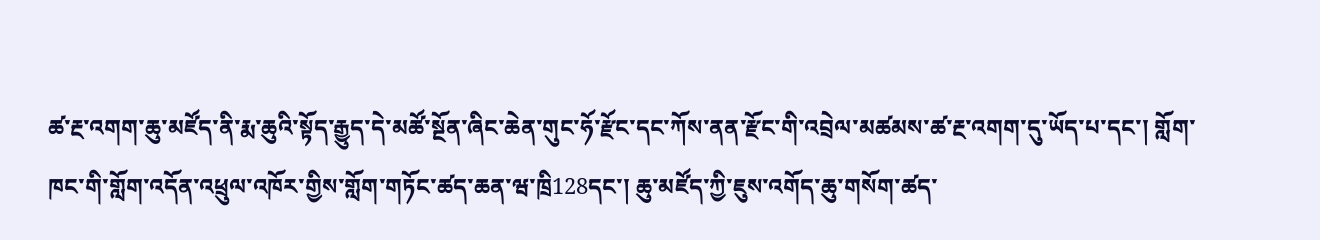ཚ་རྔ་འགག་ཆུ་མཛོད་ནི་རྨ་ཆུའི་སྟོད་རྒྱུད་དེ་མཚོ་སྔོན་ཞིང་ཆེན་གུང་ཧོ་རྫོང་དང་ཀོས་ནན་རྫོང་གི་འབྲེལ་མཚམས་ཚ་རྔ་འགག་དུ་ཡོད་པ་དང་། གློག་ཁང་གི་གློག་འདོན་འཕྲུལ་འཁོར་གྱིས་གློག་གཏོང་ཚད་ཆན་ཝ་ཁྲི128དང་། ཆུ་མཛོད་ཀྱི་ཇུས་འགོད་ཆུ་གསོག་ཚད་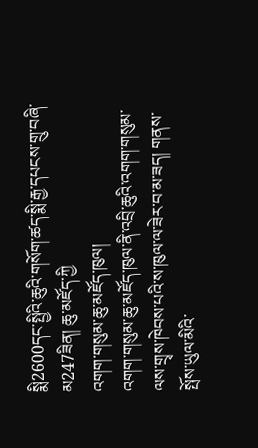སྨི2600དང་སྤྱིའི་ཆུའི་གསོག་ཚད་སྨི་རྒྱ་དཔངས་གྲུ་བཞི་མ247ཟིན། ཆུ་མཛོད་ཀྱི
འགག་གསུམ་ཆུ་མཛོད་ཁུལ།
འགག་གསུམ་ཆུ་མཛོད་ཁུལ་ནི་འབྲི་ཆུའི་འགག་གསུམ་ལས་གྲྭས་ཁེབས་པའི་ས་ཁུལ་ལ་ཟེར་བ་མ་ཟད། གནས་སྤོས་ཡུལ་མིའི་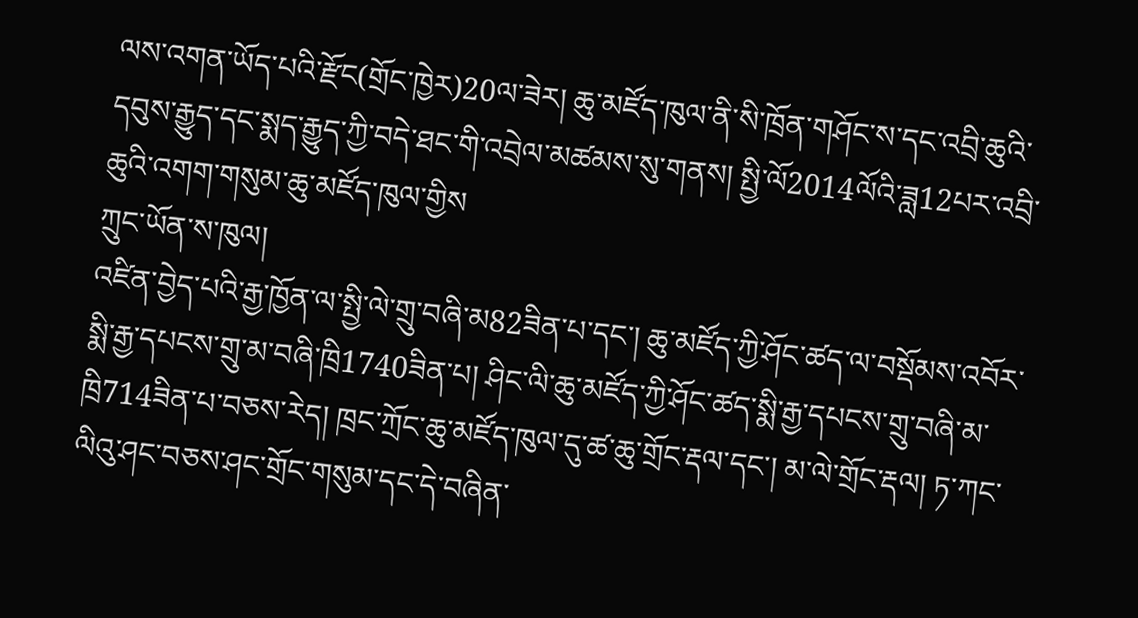ལས་འགན་ཡོད་པའི་རྫོང(གྲོང་ཁྱེར)20ལ་ཟེར། ཆུ་མཛོད་ཁུལ་ནི་སི་ཁྲོན་གཤོང་ས་དང་འབྲི་ཆུའི་དབུས་རྒྱུད་དང་སྨད་རྒྱུད་ཀྱི་བདེ་ཐང་གི་འབྲེལ་མཚམས་སུ་གནས། སྤྱི་ལོ2014ལོའི་ཟླ12པར་འབྲི་ཆུའི་འགག་གསུམ་ཆུ་མཛོད་ཁུལ་གྱིས
ཀྲུང་ཡོན་ས་ཁུལ།
འཛིན་བྱེད་པའི་རྒྱ་ཁྱོན་ལ་སྤྱི་ལེ་གྲུ་བཞི་མ82ཟིན་པ་དང་། ཆུ་མཛོད་ཀྱི་ཤོང་ཚད་ལ་བསྡོམས་འབོར་སྨི་རྒྱ་དཔངས་གྲུ་མ་བཞི་ཁྲི1740ཟིན་པ། ཤིང་ལི་ཆུ་མཛོད་ཀྱི་ཤོང་ཚད་སྨི་རྒྱ་དཔངས་གྲུ་བཞི་མ་ཁྲི714ཟིན་པ་བཅས་རེད། ཁྲང་ཀྲོང་ཆུ་མཛོད་ཁུལ་དུ་ཚ་ཆུ་གྲོང་རྡལ་དང་། མ་ལེ་གྲོང་རྡལ། ཏ་ཀང་ལིའུ་ཤང་བཅས་ཤང་གྲོང་གསུམ་དང་དེ་བཞིན་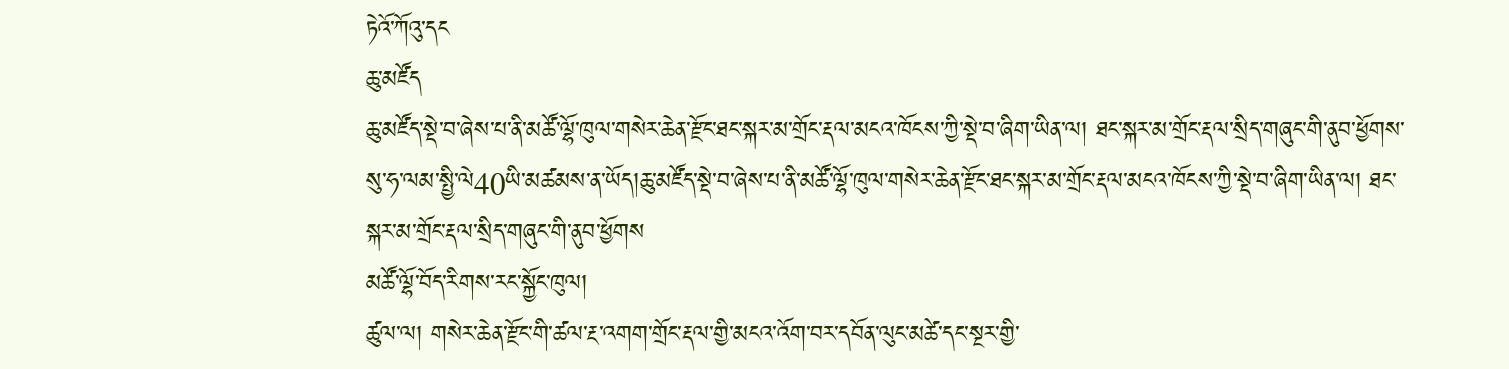ཏེའོ་ཀོའུ་དང
ཆུ་མཛོད
ཆུ་མཛོད་སྡེ་བ་ཞེས་པ་ནི་མཚོ་ལྷོ་ཁུལ་གསེར་ཆེན་རྫོང་ཐང་སྐར་མ་གྲོང་རྡལ་མངའ་ཁོངས་ཀྱི་སྡེ་བ་ཞིག་ཡིན་ལ། ཐང་སྐར་མ་གྲོང་རྡལ་སྲིད་གཞུང་གི་ནུབ་ཕྱོགས་སུ་ཧ་ལམ་སྤྱི་ལེ40ཡི་མཚམས་ན་ཡོད།ཆུ་མཛོད་སྡེ་བ་ཞེས་པ་ནི་མཚོ་ལྷོ་ཁུལ་གསེར་ཆེན་རྫོང་ཐང་སྐར་མ་གྲོང་རྡལ་མངའ་ཁོངས་ཀྱི་སྡེ་བ་ཞིག་ཡིན་ལ། ཐང་སྐར་མ་གྲོང་རྡལ་སྲིད་གཞུང་གི་ནུབ་ཕྱོགས
མཚོ་ལྷོ་བོད་རིགས་རང་སྐྱོང་ཁུལ།
ཚུལ་ལ། གསེར་ཆེན་རྫོང་གི་ཚལ་རྔ་འགག་གྲོང་རྡལ་གྱི་མངའ་འོག་བར་དབོན་ལུང་མཚེ་དང་སྔར་གྱི་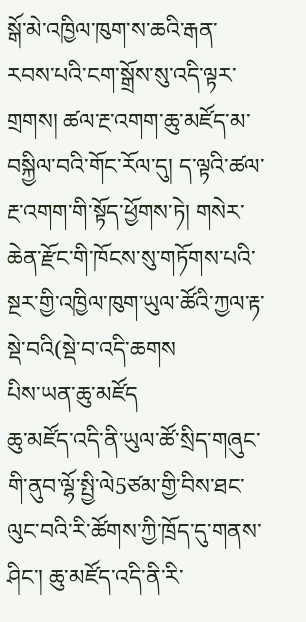སྒོ་མེ་འཁྱིལ་ཁུག་ས་ཆའི་རྒན་རབས་པའི་ངག་སྒྲོས་སུ་འདི་ལྟར་གྲགས། ཚལ་རྔ་འགག་ཆུ་མཛོད་མ་བསྐྱིལ་བའི་གོང་རོལ་དུ། ད་ལྟའི་ཚལ་རྔ་འགག་གི་སྟོད་ཕྱོགས་ཏེ། གསེར་ཆེན་རྫོང་གི་ཁོངས་སུ་གཏོགས་པའི་སྔར་གྱི་འཁྱིལ་ཁུག་ཡུལ་ཚོའི་ཀྱལ་རྟ་སྡེ་བའི(སྡེ་བ་འདི་ཆགས
པིས་ཡན་ཆུ་མཛོད
ཆུ་མཛོད་འདི་ནི་ཡུལ་ཚོ་སྲིད་གཞུང་གི་ནུབ་ལྷོ་སྤྱི་ལེ5ཙམ་གྱི་བིས་ཐང་ལུང་བའི་རི་ཚོགས་ཀྱི་ཁྲོད་དུ་གནས་ཤིང་། ཆུ་མཛོད་འདི་ནི་རི་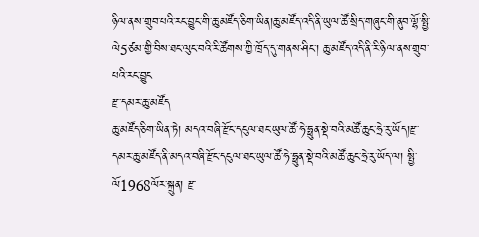ཉིལ་ནས་གྲུབ་པའི་རང་བྱུང་གི་ཆུ་མཛོད་ཅིག་ཡིན།ཆུ་མཛོད་འདི་ནི་ཡུལ་ཚོ་སྲིད་གཞུང་གི་ནུབ་ལྷོ་སྤྱི་ལེ5ཙམ་གྱི་བིས་ཐང་ལུང་བའི་རི་ཚོགས་ཀྱི་ཁྲོད་དུ་གནས་ཤིང་། ཆུ་མཛོད་འདི་ནི་རི་ཉིལ་ནས་གྲུབ་པའི་རང་བྱུང
རྫ་དམར་ཆུ་མཛོད
ཆུ་མཛོད་ཅིག་ཡིན་ཏེ། མདའ་བཞི་རྫོང་དངུལ་ཐང་ཡུལ་ཚོ་ཧེ་ཧྥུན་སྡེ་བའི་མཚོ་ཆུང་ཧྲེ་རུ་ཡོད།རྫ་དམར་ཆུ་མཛོད་ནི་མདའ་བཞི་རྫོང་དངུལ་ཐང་ཡུལ་ཚོ་ཧེ་ཧྥུན་སྡེ་བའི་མཚོ་ཆུང་ཧྲེ་རུ་ཡོད་ལ། སྤྱི་ལོ1968ལོར་སྐྲུན། རྫ་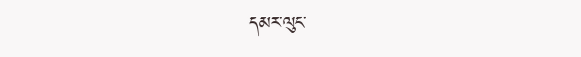དམར་ལུང་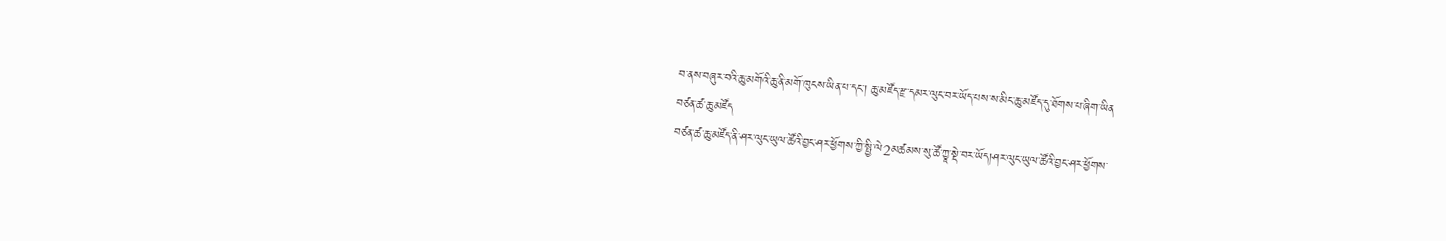བ་ནས་བཞུར་བའི་ཆུ་མགོའི་ཆུ་ནི་མགོ་ཁུངས་ཡིན་པ་དང་། ཆུ་མཛོད་རྫ་དམར་ལུང་བར་ཡོད་པས་ས་མིང་ཆུ་མཛོད་དུ་ཐོགས་པ་ཞིག་ཡིན
བཙན་ཚ་ཆུ་མཛོད
བཙན་ཚ་ཆུ་མཛོད་ནི་ཤར་ལུང་ཡུལ་ཚོའི་བྱང་ཤར་ཕྱོགས་ཀྱི་སྤྱི་ལེ2མཚམས་སུ་ཚོ་ཀྱཱ་སྡེ་བར་ཡོད།ཤར་ལུང་ཡུལ་ཚོའི་བྱང་ཤར་ཕྱོགས་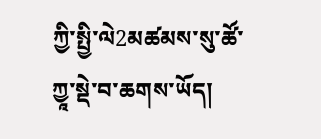ཀྱི་སྤྱི་ལེ2མཚམས་སུ་ཚོ་ཀྱཱ་སྡེ་བ་ཆགས་ཡོད།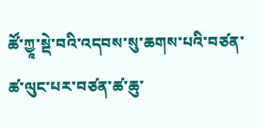ཚོ་ཀྱཱ་སྡེ་བའི་འདབས་སུ་ཆགས་པའི་བཙན་ཚ་ལུང་པར་བཙན་ཚ་ཆུ་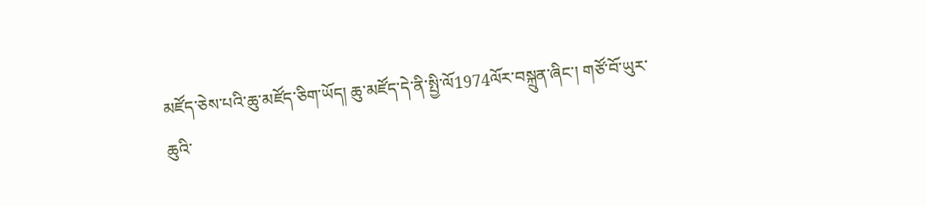མཛོད་ཅེས་པའི་ཆུ་མཛོད་ཅིག་ཡོད། ཆུ་མཛོད་དེ་ནི་སྤྱི་ལོ1974ལོར་བསྐྲུན་ཞིང་། གཙོ་བོ་ཡུར་ཆུའི་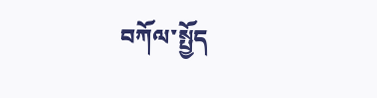བཀོལ་སྤྱོད